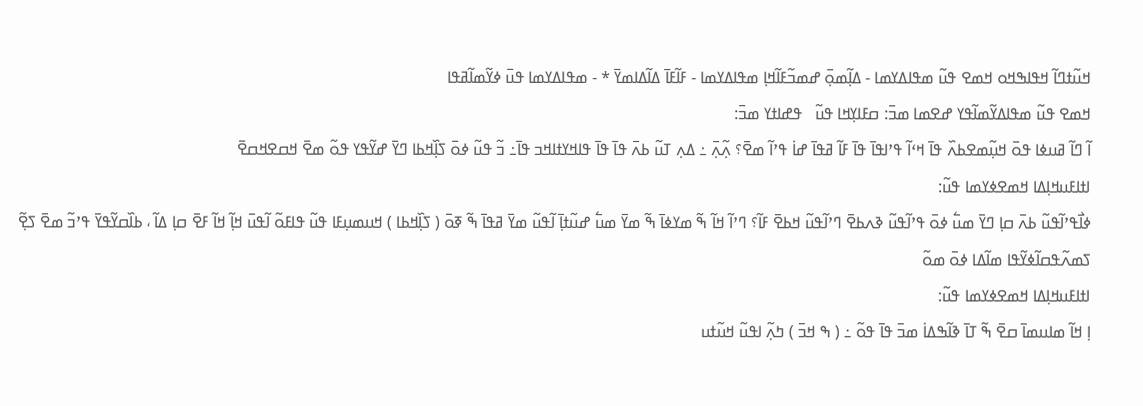ߞߎ߬ߙߣߊ߬ ߞߟߊߒߞߋ ߞߘߐ ߟߎ߬ ߘߟߊߡߌߘߊ - ߡߊ߲߬ߘߋ߲߫ ߝߘߏ߬ߓߊ߬ߞߊ߲ ߘߟߊߡߌߘߊ - ߓߊ߬ߓߊ߫ ߡߊ߬ߡߊߘߌ߫ * - ߘߟߊߡߌߘߊ ߟߎ߫ ߦߌ߬ߘߊ߬ߥߟߊ
ߞߘߐ ߟߎ߬ ߘߟߊߡߌ߬ߘߊ߬ߟߌ ߝߐߘߊ ߘߏ߫: ߛߓߊߌ߲ߞߊ ߟߎ߬   ߟߝߊߙߌ ߘߏ߫:
ߊ߬ ߣߊ߬ ߥߎߦߊ ߟߋ߫ ߞߎ߲߬ߘߐߕߍ߰ ߟߊ߫ ߞߵߊ߬ ߟߴߊߟߊ߫ ߟߊ߫ ߓߊ߬ ߥߟߊ߫ ߝߊ߭ ߟߴߊ߬ ߘߐ߫؟ ߍ߲߬ߍ߲߫ ߸ ߡߍ߲ ߠߎ߬ ߕߍ߫ ߟߊ߫ ߟߊ߫ ߟߊߞߌߙߊߞߏ ߟߊ߫߸ ߏ߬ ߟߎ߬ ߦߋ߫ ߖߊ߲߰ߞߕߊ ߣߌ߫ ߝߌ߬ߟߌ ߟߋ߬ ߘߐ߫ ߞߛߐߞߛߐ߫
ߊߙߊߓߎߞߊ߲ߡߊ ߞߘߐߦߌߘߊ ߟߎ߬:
ߦߊ߯ߟߴߊ߬ߟߎ߬ ߕߍ߫ ߛߊ߲ ߣߌ߫ ߘߎ߱ ߦߋ߫ ߟߴߊ߬ߟߎ߬ ߢߍߕߐ߫ ߣߴߊ߬ߟߎ߬ ߞߕߐ߫ ߓߊ߬؟ ߣߴߊ߬ ߞߊ߬ ߒ߬ ߘߌߦߊ߫ ߒ߬ ߘߌ߫ ߘߎ߱ ߝߎ߬ߙߊ߲߫ ߊ߬ߟߎ߬ ߘߌ߫ ߥߟߊ߫ ߒ߬ ߧߋ߫ ( ߖߊ߲߰ߞߕߊ ) ߞߎߘߎ߲ߓߊ ߟߎ߬ ߟߊߓߋ߬ ߊ߬ߟߎ߫ ߞߊ߲߬ ߞߊ߬ ߓߐ߫ ߛߊ߲ ߡߊ߬ ، ߕߊ߰ߛߌ߬ߟߌ߫ ߟߴߏ߬ ߘߐ߫ ߖߐ߲߬ ߖߘߍ߬ߟߛߊ߬ߦߌ߬ߟߊ ߘߊ߬ߡߊ ߦߋ߫ ߘߋ߬
ߊߙߊߓߎߞߊ߲ߡߊ ߞߘߐߦߌߘߊ ߟߎ߬:
ߊ߲ ߞߊ߬ ߘߊߎߘߊ߫ ߛߐ߫ ߒ߬ ߠߊ߫ ߢߊ߬ߒߡߊ߭ ߘߏ߫ ߟߊ߫ ߟߋ߬ ߸ ( ߒ ߞߏ߫ ) ߤߍ߲߬ ߊߟߎ߬ ߞߎ߬ߙߎ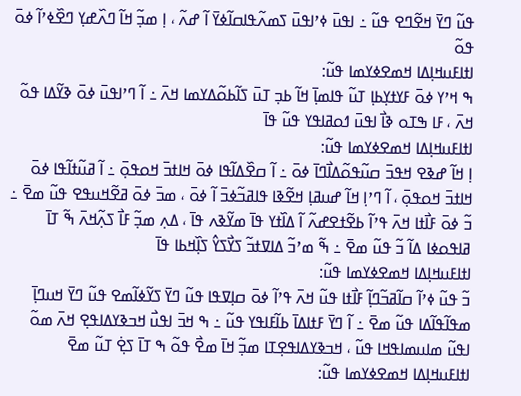ߟߎ߬ ߣߌ߫ ߞߐ߬ߣߐ ߟߎ߬ ߸ ߊߟߎ߫ ߦߴߊߟߎ߫ ߖߘߍ߬ߟߊߛߊ߬ߦߌ߫ ߊ߬ ߝߍ߬ ، ߊ߲ ߘߏ߲߬ ߞߊ߬ ߣߍ߰ߝߌ߲ ߣߐ߰ߦߴߊ߬ ߦߋ߫ ߟߋ߬
ߊߙߊߓߎߞߊ߲ߡߊ ߞߘߐߦߌߘߊ ߟߎ߬:
ߒ ߞߴߌ ߦߋ߫ ߓߌߙߌ߲ߕߊ߲ ߠߎ߬ ߟߊߘߊ߲߫ ߞߊ߬ ߕߏ߲ ߠߎ߫ ߖߊ߬ߕߋ߬ߡߌߘߊ ߞߍ߫ ߸ ߊ߬ ߣߴߊߟߎ߫ ߦߋ߫ ߢߌ߬ߡߊ ߟߋ߬ ߞߍ߫ ، ߓߊ ߒߠߋ ߢߊ߯ ߊߟߎ߫ ߗߋߥߊߟߌ ߟߎ߬ ߟߊ߫
ߊߙߊߓߎߞߊ߲ߡߊ ߞߘߐߦߌߘߊ ߟߎ߬:
ߊ߲ ߞߊ߬ ߝߢߐ ߞߟߏ߫ ߛߎ߬ߟߋ߬ߡߊ߯ߣߊ߫ ߦߋ߫ ߸ ߊ߬ ߛߐ߰ߡߊ߬ߟߊ ߦߋ߫ ߞߊߙߏ߫ ߞߋߟߋ߲߫ ߸ ߊ߬ ߥߎ߬ߙߊ߬ߟߊ ߦߋ߫ ߞߊߙߏ߫ ߞߋߟߋ߲߫ ، ߊ߬ ߣߴߊ߲ ߞߊ߬ ߝߎߥߊ߲ ߞߐ߬ߢߊ ߟߊߥߏ߬ߦߏ߫ ߊ߬ ߦߋ߫ ، ߘߏ߫ ߦߋ߫ ߥߐ߬ߞߎߟߐ ߟߎ߬ ߘߐ߫ ߸ ߏ߬ ߦߋ߫ ߓߊ߯ߙߊ ߞߍ߫ ߟߴߊ߬ ߕߐ߬ߙߐߝߍ߬ ߊ߬ ߡߊ߰ߙߌ ߟߊ߫ ߘߌ߬ߢߍ ߟߊ߫ ، ߡߍ߲ ߘߏ߲߬ ߓߊ߯ ߖߍ߲߬ߞߍ߫ ߒ߬ ߠߊ߫ ߥߊߟߋߦߊ ߡߊ߬ ߏ߬ ߟߎ߬ ߘߐ߫ ߸ ߒ߬ ߘߴߏ߬ ߡߊߜߙߏ߬ ߖߌ߯ߖߌ߮ ߖߊ߲߰ߞߕߊ ߟߊ߫
ߊߙߊߓߎߞߊ߲ߡߊ ߞߘߐߦߌߘߊ ߟߎ߬:
ߏ߬ ߟߎ߬ ߦߴߊ߬ ߛߊ߬ߥߏ߬ߣߊ߲߬ ߓߊ߯ߙߊ ߟߎ߬ ߞߍ߫ ߟߴߊ߬ ߦߋ߫ ߛߊ߲ߜߟߊ ߟߎ߬ ߣߌ߫ ߖߌ߬ߦߊ߬ߘߐ ߟߎ߬ ߣߌ߫ ߞߎߣߊ߲߫ ߘߟߊ߬ߟߊ߬ߡߊ ߟߎ߬ ߘߐ߫ ߸ ߊ߬ ߣߌ߫ ߓߙߊߡߊ߫ ߕߊ߬ߓߊߟߌ ߟߎ߬ ߸ ߒ ߞߏ߫ ߊߟߎ߯ ߞߏߢߌߡߊߟߐ߲ ߞߍ߫ ߘߋ߬ ߊߟߎ߬ ߘߊߎߘߊߟߞߊ ߟߎ߬ ، ߞߏߢߌߡߊߟߐ߲ߠߊ ߘߏ߲߬ ߞߊ߫ ߘߐ߯ ߟߋ߬ ߒ ߠߊ߫ ߖߐ߲߭ ߠߎ߬ ߘߐ߫
ߊߙߊߓߎߞߊ߲ߡߊ ߞߘߐߦߌߘߊ ߟߎ߬: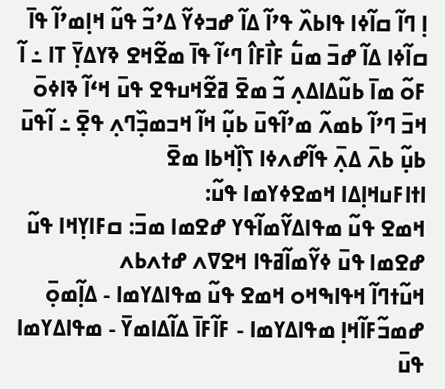ߊ߲ ߣߊ߬ ߛߊ߬ߦߊ ߟߊߕߍ߰ ߟߴߊ߬ ߡߊ߬ ߝߏߦߌ߬ ߡߴߏ߬ ߟߎ߬ ߞߊ߲ߘߴߊ߬ ߟߊ߫ ߛߊ߬ߦߊ ߡߊ߬ ߝߏ߫ ߘߎ߱ ߓߊ߯ߓߊ߮ ߣߵߊ߬ ߟߊ߫ ߘߐ߬ߞߐ ߢߌߡߌ߲߫ ߠߊ ߸ ߊ߬ ߓߋ߬ ߘߊ߫ ߕߎ߬ߡߊߡߍ߲ ߏ߬ ߘߐ߫ ߥߐ߬ߞߎߟߐ ߟߎ߫ ߞߵߊ߬ ߢߊߦߋ߫ ߞߏ߫ ߣߴߊ߬ ߕߘߍ߬ ߘߴߊ߬ߟߎ߫ ߕߎ߲߬ ߞߊ߬ ߞߏߘߏ߲߰ߣߍ߲ ߟߐ߲߫ ߸ ߊ߬ߟߎ߫ ߕߎ߲߬ ߕߍ߫ ߡߍ߲߫ ߟߊ߬ߝߍߦߊ ߖߊ߲߰ߞߕߊ ߘߐ߫
ߊߙߊߓߎߞߊ߲ߡߊ ߞߘߐߦߌߘߊ ߟߎ߬:
ߞߘߐ ߟߎ߬ ߘߟߊߡߌ߬ߘߊ߬ߟߌ ߝߐߘߊ ߘߏ߫: ߛߓߊߌ߲ߞߊ ߟߎ߬
ߝߐߘߊ ߟߎ߫ ߦߌ߬ߘߊ߬ߥߟߊ ߞߐߜߍ ߝߙߍߕߍ
ߞߎ߬ߙߣߊ߬ ߞߟߊߒߞߋ ߞߘߐ ߟߎ߬ ߘߟߊߡߌߘߊ - ߡߊ߲߬ߘߋ߲߫ ߝߘߏ߬ߓߊ߬ߞߊ߲ ߘߟߊߡߌߘߊ - ߓߊ߬ߓߊ߫ ߡߊ߬ߡߊߘߌ߫ - ߘߟߊߡߌߘߊ ߟߎ߫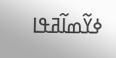ߦߌ߬ߘߊ߬ߥߟߊ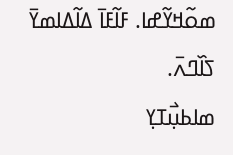ߘߋ߬ߞߌ߬ߝߊ. ߓߊ߬ߓߊ߫ ߡߊ߬ߡߊߘߌ߫ ߖߊ߰ߣߍ߫.
ߘߊߕߎ߲߯ߠߌ߲